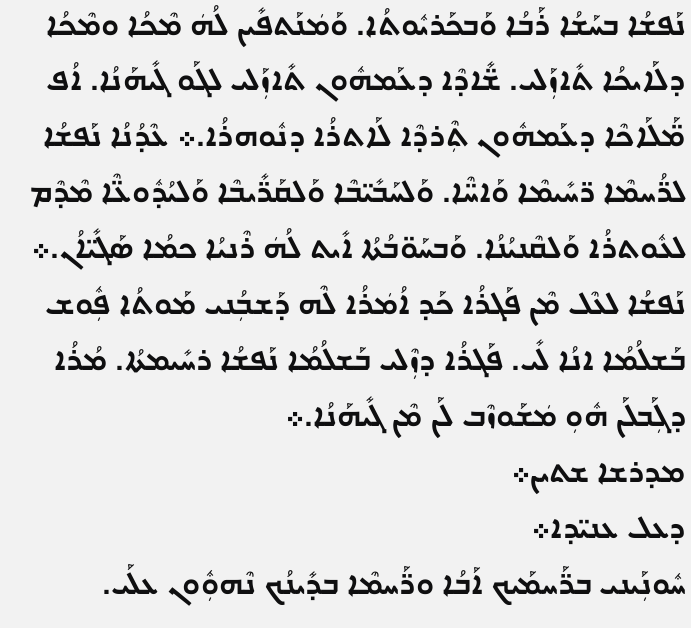ܢܰܦܫܳܐ ܒܚܰܫܳܐ ܪܰܒܳܐ ܘܰܒܟܰܪܝܽܘܬܳܐ. ܘܰܡܿܢܰܬܦܺܝܢ ܠܳܗܿ ܡܶܟܳܐ ܘܡܶܟܳܐ ܕܠܰܐܝܟܳܐ ܬܺܐܙܼܰܠܝ. ܫ̈ܺܐܕܶܐ ܕܥܰܡܗܽܘܢ ܬܺܐܙܼܰܠܝ ܠܓܰܘ ܓܺܝܗܰܢܳܐ. ܐܳܦ ܡ̈ܰܠܰܐܟܶܐ ܕܥܰܡܗܽܘܢ ܬܼܶܪܕܶܐ ܠܰܐܬܪܳܐ ܕܢܽܘܗܪܳܐ.܀ ܥܶܕܳܢܳܐ ܢܰܦܫܳܐ ܠܪ̈ܳܚܡܶܐ ܪ̈ܚܺܝܡܶܐ ܘܰܐܚ̈ܶܐ. ܘܰܠܚܰܒܺܝ̈ܒܶܐ ܘܰܠܩܰܪ̈ܺܝܒܶܐ ܘܰܠܝܳܕܽܘܥ̈ܶܐ ܡܶܕܶܡ ܠܥܽܘܬܪܳܐ ܘܰܠܩܶܢܝܳܢܳܐ. ܘܰܒܚܰܘ̈ܒܳܬܳܐ ܐܺܝܬ ܠܳܗܿ ܪܶܢܝܳܐ ܟܡܳܐ ܣܰܓܺܝ̈ܐܳܢ.܀ ܢܰܦܫܳܐ ܠܥܶܠ ܡܶܢ ܦܰܓܪܳܐ ܟܰܕ ܐܳܡܿܪܳܐ ܠܶܗ ܕܰܫܒܼܳܢܝ ܡܰܘܬܳܐ ܦܼܽܘܫ ܒܰܫܠܳܡܳܐ ܐܢܳܐ ܠܺܝ. ܦܰܓܪܳܐ ܕܙܼܶܠܝ ܒܰܫܠܳܡܳܐ ܢܰܦܫܳܐ ܪܚܺܝܡܬܳܐ. ܡܳܪܳܐ ܕܓܼܰܒܠܰܢ ܗܽܘܼ ܡܿܫܰܘܙܶܒ ܠܰܢ ܡܶܢ ܓܺܝܗܰܢܳܐ.܀
ܡܕܪܫܐ ܫܬܝܢ܀
ܕܥܠ ܥܢܝ̈ܕܐ܀
ܚܽܘܢܼܰܝܢܝ ܒܪ̈ܰܚܡܰܝܟ ܐܰܒܳܐ ܘܪ̈ܰܚܡܶܐ ܒܕܺܝܢܳܟ ܢܶܗܘܼܽܘܢ ܥܠܰܝ.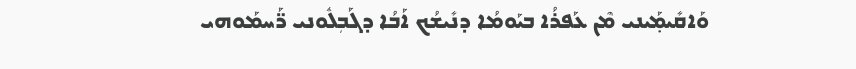ܘܰܐܩܺܝܡ݂ܰܝܢܝ ܡܶܢ ܥܰܦܪܳܐ ܒܝܰܘܡܳܐ ܕܢܺܝܫܳܟ ܐܰܒܳܐ ܕܓܰܒܼܠܽܘܢܝ ܪ̈ܰܚܡܰܘܗܝ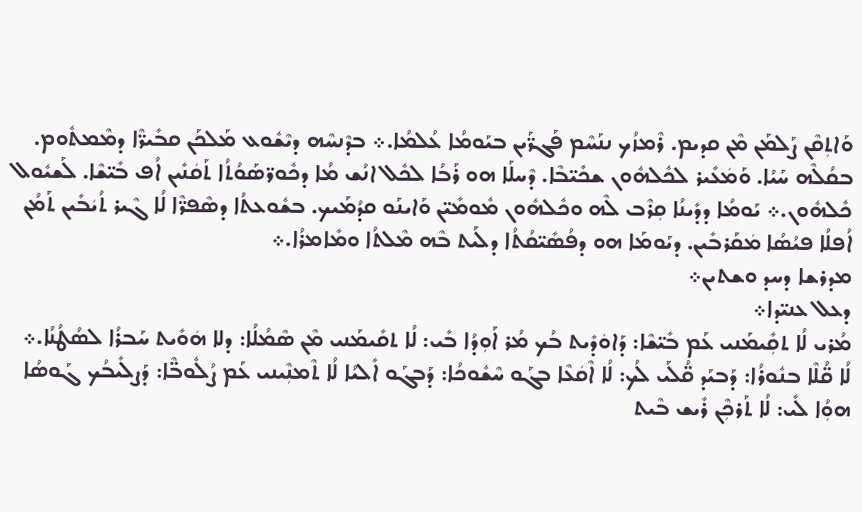ܘܰܐܬܼܩܶܢ ܨܰܠܡܰܢ ܡܶܢ ܩܕܝܡ. ܪܶܡܙܳܟ ܢܢܰܚܶܡ ܦܰܓܪ̈ܰܝܢ ܒܝܰܘܡܳܐ ܥܳܠܡܳܐ.܀ ܒܕܶܢܚܶܗ ܕܝܶܫܽܘܥ ܡܰܠܟܰܢ ܩܒܺܝܪ̈ܶܐ ܕܡܶܡܬܽܘܡ. ܒܩܳܠܶܗ ܚܰܝܳܐ. ܘܰܡܿܥܺܝܪ ܠܟܽܠܗܽܘܢ ܫܟܺܝ̈ܒܶܐ. ܕܶܚܠܰܐ ܗܘ ܪܰܒܳܐ ܠܟܽܠ ܐܢܳܫ ܡܳܐ ܕܟܽܘܪ̈ܣܰܘܳܬܳܐ ܬܰܩܿܢܺܝܢ ܐܳܦ ܒܺܝ̈ܫܶܐ. ܠܰܫܝܽܘܠ ܟܽܠܗܽܘܢ.܀ ܝܰܘܡܳܐ ܕܕܺܝܢܳܐ ܩܼܪܶܒ ܠܶܗ ܘܟܽܠܗܽܘܢ ܡܽܘܡܺܝ̈ܢ ܘܰܐܝܢܰܘ ܩܕܳܡܰܝܟ. ܒܫܽܘܥܬܳܐ ܕܣܶܦܪ̈ܶܐ ܠܳܐ ܓܶܝܪ ܬܳܝܿܒܺܝܢ ܬܰܡܳܢ ܐܳܦܠܳܐ ܦܝܳܣܳܐ ܡܿܩܰܪܒܺܝܢ. ܕܝܰܘܡܰܐ ܗܘ ܕܦܳܣܺܝ̈ܩܳܬܳܐ ܕܠܰܝܬ ܒܶܗ ܡܶܠܬܳܐ ܘܡܺܐܡܪܳܐ.܀
ܡܕܪܫܐ ܕܚܕ ܘܫܬܝܢ܀
ܕܥܠ ܥܢܝ̈ܕܐ܀
ܡܳܪܝ ܠܳܐ ܬܩܼܺܝܡܰܢܝ ܥܰܡ ܒܺܝ̈ܫܶܐ: ܕܰܐܘܿܕܺܝܬ ܒܳܟ ܡܳܪ ܐܰܘܼܕܳܐ ܒܺܝ: ܠܳܐ ܬܩܺܝܡܰܢܝ ܡܶܢ ܣܶܡܳܠܳܐ: ܕܠܐ ܗܿܘܺܝܬ ܚܰܒܪܳܐ ܠܣܳܛܳܢܳܐ.܀ ܠܳܐ ܩ̈ܳܠܶܐ ܒܢܽܘܪܳܐ: ܕܰܒܝܰܕ ܩ̈ܳܠܰܝ ܠܳܟ: ܠܳܐ ܐܶܩܿܥܶܐ ܒܓܰܘ ܚܶܫܽܘܟܳܐ: ܕܰܒܓܰܘ ܐܺܠܝܳܐ ܠܳܐ ܬܶܡܢܼܶܝܢܝ ܥܰܡ ܨܳܠܽܘܒ̈ܶܐ: ܕܰܨܠܺܝܒܳܟ ܓܰܘܣܳܐ ܗܘܼܳܐ ܠܺܝ: ܠܳܐ ܬܰܪܟܼܶܢ ܪܺܝܫ ܒܶܝܬ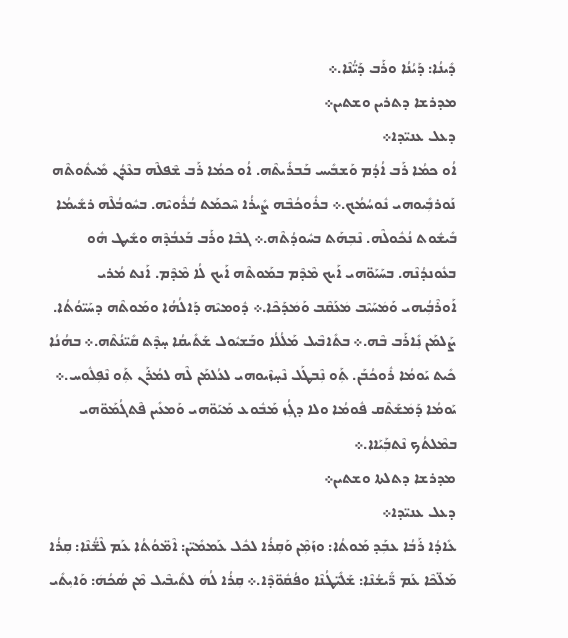ܕܺܝܢܳܐ: ܕܰܝܳܢܳܐ ܘܪܰܒ ܕܰܝ̈ܳܢܶܐ.܀
ܡܕܪܫܐ ܕܬܪܝܢ ܘܫܬܝܢ܀
ܕܥܠ ܥܢܝ̈ܕܐ܀
ܐܳܘ ܟܡܳܐ ܪܰܒ ܐܳܕܳܡ ܘܰܫܒܺܝܚ ܒܰܒܪܺܝܬܶܗ. ܐܳܘ ܟܡܳܐ ܪܰܒ ܫܶܦܠܶܗ ܒܥܶܕܳܢ ܡܺܝܬܽܘܬܶܗ ܢܰܘܪܒܼܺܝܘܗܝ ܢܽܘܚܳܡܳܟ.܀ ܒܪܽܘܟܳܒܶܗ ܨܺܝܪܳܐ ܚܶܟܡܰܬ ܒܳܪܽܘܝܶܗ. ܒܚܽܘܒܳܠܶܗ ܪܫܺܝܡܳܐ ܒܺܝܫܽܘܬ ܢܳܟܽܘܠܶܗ. ܢܶܒܼܗܰܬ ܒܚܽܘܕܳܬܶܗ.܀ ܓܒܶܐ ܘܪܰܒ ܒܰܥܒܳܕܶܗ ܘܫܺܝܛ ܗܽܘ ܒܥܽܘܢܕܳܢܶܗ. ܒܚܰܝܰܘ̈ܗܝ ܐܰܝܟ ܡܶܕܶܡ ܒܡܰܘܬܶܗ ܐܰܝܟ ܠܳܐ ܡܶܕܶܡ. ܐܰܢܬ ܡܳܪܝ ܐܰܘܪܶܒܼܳܝܗܝ ܘܰܡܿܚܰܝܶܒ ܡܿܥܰܩܶܒ ܘܰܡܿܕܰܟܶܐ.܀ ܕܽܘܡܝܶܗ ܕܰܐܠܳܗܳܐ ܘܡܰܘܬܶܗ ܕܚܰܝ̈ܘܳܬܳܐ. ܨܰܠܡܰܢ ܢܼܺܐܪܰܒ ܒܶܗ.܀ ܒܬܺܐܒܶܝܠ ܡܰܠܳܠܳܐ ܘܒܰܫܝܽܘܠ ܫܰܬܺܝܩܳܐ ܚ̣ܕܶܬ ܩܺܝ̈ܢܳܬܶܗ.܀ ܒܗܳܢܳܐ ܟܺܝܬ ܝܰܘܡܳܐ ܪܽܘܟܳܒܰܢ. ܬܼܰܘ ܢܼܶܒܛܰܠ ܢܶܚ̣ܙܶܝܘܗܝ ܠܥܳܠܡܰܢ ܠܶܗ ܠܡܳܪܰܢ ܬܼܰܘ ܢܶܦܼܠܽܘܚ.܀ ܝܰܘܡܳܐ ܕܰܡܿܫܰܬܶܩ ܦܽܘܡܳܐ ܘܠܐ ܕܓܼܳܙ ܡܰܒܽܘܥ ܡܰܝܰܘ̈ܗܝ ܘܰܡܥܺܝܢ ܦܶܬܓܳܡܰܘ̈ܗܝ ܒܡܶܠܬܳܟ ܢܶܬܒܼܰܝܰܐܐ.܀
ܡܕܪܫܐ ܕܬܠܬܐ ܘܫܬܝܢ܀
ܕܥܠ ܥܢܝ̈ܕܐ܀
ܥܺܐܕܳܐ ܪܰܒܳܐ ܥܒܼܰܕ ܡܰܘܬܳܐ: ܘܙܰܡܼܶܢ ܘܰܩܼܪܳܐ ܠܟܽܠ ܥܰܡܡܺܝ̈ܢ: ܐܶܡ̈ܘܳܬܳܐ ܥܰܡ ܠܶܫ̈ܳܢܶܐ: ܩܼܪܳܐ ܡܰܠ̈ܟܶܐ ܥܰܡ ܪ̈ܺܝܫܳܢܶܐ: ܫܰܠܺܝ̈ܛܳܢܶܐ ܘܦܳܩܽܘ̈ܕܶܐ.܀ ܩܼܪܳܐ ܠܳܗܿ ܠܬܺܝܒܶܝܠ ܡܶܢ ܣܳܟܳܗܿ: ܘܰܐܝܼܬܺܝ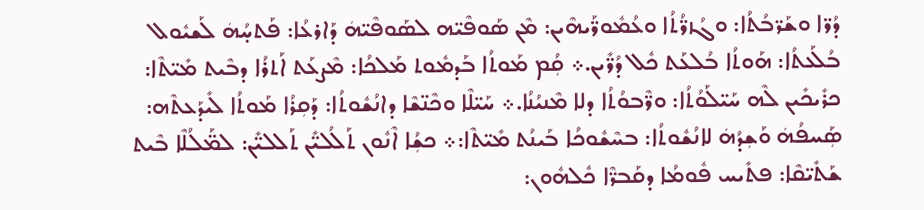ܕܳܪ̈ܐ ܘܫܰܪ̈ܒܳܬܳܐ: ܘܓܳܙܪ̈ܳܬܳܐ ܘܥܳܡܽܘܪ̈ܰܝܗܶܝܢ: ܡܶܢ ܣܰܘܦܶܝ̈ܗ ܠܣܰܘܦܶܝ̈ܗܿ ܕܰܐܪܥܳܐ: ܦܰܬܚ̣ܳܗܿ ܠܰܫܝܽܘܠ ܒܳܠܰܥܬܳܐ: ܗܰܘܬܳܐ ܒܳܠܥܰܬ ܟܽܠ ܕܳܪ̈ܺܝܢ.܀ ܩܼܳܡ ܡܰܘܬܳܐ ܒܰܕܡܽܘܬ ܡܰܠܟܳܐ: ܡܶܨܥܰܬ ܐܰܬܪܳܐ ܕܒܶܝܬ ܡܺܝ̈ܬܶܐ: ܟܪܺܝܟܺܝܢ ܠܶܗ ܚܰܝ̈ܠܰܘܳܬܳܐ: ܘܪ̈ܶܒܘܳܬܳܐ ܕܠܐ ܡܶܢܝܳܢܳܐ.܀ ܚܰܝ̈ܠܶܐ ܘܟܶܢ̈ܫܶܐ ܕܐܢܳܫܽܘܬܳܐ: ܕܰܩܼܪܳܐ ܡܰܘܬܳܐ ܠܺܝܕܰܥܬܶܗ: ܣܼܰܚܦܳܗܿ ܘܰܫܼܕܳܗܿ ܠܐܢܳܫܽܘܬܳܐ: ܒܚܶܫܽܘܟܳܐ ܒܰܝܢܳܬ ܡܺܝ̈ܬܶܐ:܀ ܟܫܼܳܐ ܐܶܢܽܘܢ ܬܰܠܳܠܝ̈ܺܢ ܬܰܠܠܝ̈ܺܢ: ܠܡ̈ܰܠܳܠܶܐ ܒܶܝܬ ܫܰܬܺܝ̈ܩܶܐ: ܦܬܺܝܚ ܦܽܘܡܳܐ ܕܩܰܒܪ̈ܶܐ ܟܽܠܗܽܘܢ: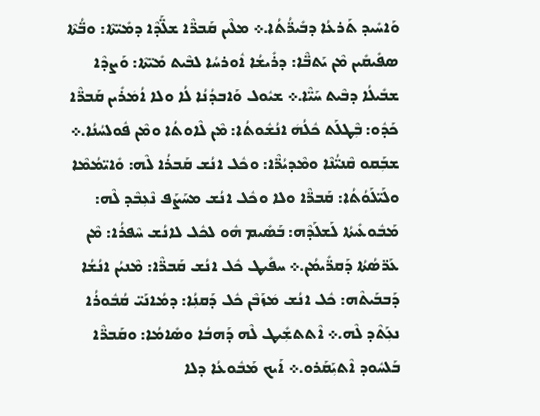ܘܰܐܚܺܝܕ ܬܰܪܥܳܐ ܕܒܺܝܪ̈ܳܬܳܐ.܀ ܡܠܶܝܢ ܩܰܒܪ̈ܶܐ ܫܠ̈ܰܕܶܐ ܕܡܺܝ̈ܬܶܐ: ܘܒ̈ܳܬܶܐ ܣܦܺܝܩܺܝܢ ܡܶܢ ܝܰܬܒ̈ܶܐ: ܕܪܺܝܫܳܐ ܐܽܘܪܚܳܐ ܠܒܶܝܬ ܡܺܝ̈ܬܶܐ: ܘܰܨܕܶܐ ܫܒܺܝܠܳܐ ܕܒܶܝܬ ܚܰܝ̈ܶܐ.܀ ܫܝܽܘܠ ܘܰܐܒܕܳܢܳܐ ܠܳܐ ܘܠܐ ܐܳܡܿܪܺܝܢ ܩܰܒܪ̈ܶܐ ܟܰܕܽܘ: ܒܼܶܛܠܰܬ ܟܽܠܳܗܿ ܐܢܳܫܽܘܬܳܐ: ܡܶܢ ܠܶܐܘܬܳܐ ܘܡܶܢ ܦܽܘܠܚܳܢܳܐ.܀ ܫܒܼܰܩܘ ܩܶܢܝ̈ܳܢܶܐ ܘܡܶܕܝܳܪ̈ܶܐ: ܘܟܽܠ ܐܢܳܫ ܩܰܒܪܳܐ ܠܶܗ: ܘܺܐܝ̈ܡܳܡܶܐ ܘܠܰܝ̈ܠܰܘܳܬܳܐ: ܩܰܒܪ̈ܶܐ ܘܠܐ ܘܟܽܠ ܐܢܳܫ ܡܚܰܨܰܦ ܢܶܥܼܒܶܕ ܠܶܗ: ܡܰܒܽܘܥܺܝܬܳܐ ܠܰܫܠܰܕܶܗ: ܒܰܣܺܝܡ ܗܽܘ ܠܟܽܠ ܠܐܢܳܫ ܚܶܦܪܳܐ: ܡܶܢ ܥܰܪ̈ܣܳܬܳܐ ܕܰܩܪ̈ܺܝܡܳܢ.܀ ܚܦܺܝܛ ܟܽܠ ܐܢܳܫ ܩܰܒܪ̈ܶܐ: ܡܶܢܝܳܢ ܐܢܳܫܳܐ ܕܰܒܒܰܝܬܶܗ: ܟܽܠ ܐܢܳܫ ܡܿܙܰܒܶܢ ܟܽܠ ܕܰܩܢܼܳܐ: ܕܡܳܐܢܰܝ̈ ܩܳܒܽܘܪܳܐ ܢܥܼܰܬܶܕ ܠܶܗ.܀ ܐܶܬܬܫܼܺܝܛ ܠܶܗ ܕܰܗܒܳܐ ܘܣܺܐܡܳܐ: ܘܩܰܒܪ̈ܶܐ ܒܰܠܚܽܘܕ ܐܶܬܝܼܰܩܰܪܘ.܀ ܐܰܝܟ ܡܰܒܽܘܥܳܐ ܕܠܐ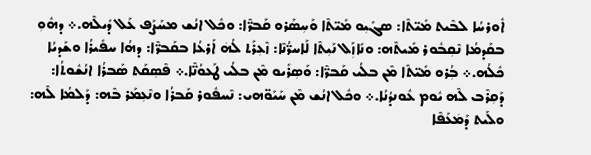ܐܽܘܪܚܳܐ ܠܒܶܝܬ ܡܺܝ̈ܬܶܐ: ܣܓܺܝܼܘ ܡܺܝ̈ܬܶܐ ܘܰܚܼܣܰܪܘ ܩܰܒܪ̈ܶܐ: ܘܟܽܠ ܐܢܳܫ ܡܚܰܨܰܦ ܥܰܠ ܕܺܝܠܶܗ.܀ ܕܗܽܘܼ ܒܩܰܕܡܳܐ ܢܶܩܼܒܽܘܪ ܡܺܝܬܶܗ: ܘܢܺܐܙܼܰܠ ܢܰܝܼܬܶܐ ܠܰܐܚܪ̈ܳܢܶܐ: ܙܶܥܼܪܰܬ ܠܳܗܿ ܐܰܪܥܳܐ ܒܩܰܒܪ̈ܶܐ: ܕܗܳܐ ܚܦܺܝܪܳܐ ܘܫܰܕܝܳܐ ܟܽܠܳܗ.܀ ܒܼܳܪܘ ܡܺܝ̈ܬܶܐ ܡܶܢ ܒܠܳܝ ܩܰܒܪ̈ܶܐ: ܘܰܣܼܪܺܝܘ ܡܶܢ ܒܠܳܝ ܛܰܥܘܳܢ̈ܶܐ.܀ ܦܶܣܼܩܰܬ ܣܰܒܪܳܐ ܐܢܳܫܽܘܬܳܐ: ܕܰܩܼܪܶܒ ܠܶܗ ܝܽܘܡ ܥܽܘܢܕܳܢܳܐ.܀ ܘܟܽܠ ܐܢܳܫ ܡܶܢ ܚܰܝܰܘ̈ܗܝ: ܢܶܚܦܽܘܪ ܩܰܒܪܳܐ ܘܢܶܥܼܡܰܪ ܒܶܗ: ܕܰܠܡܳܐ ܠܶܗ: ܘܠܰܝܬ ܕܰܡܿܥܰܦܶܐ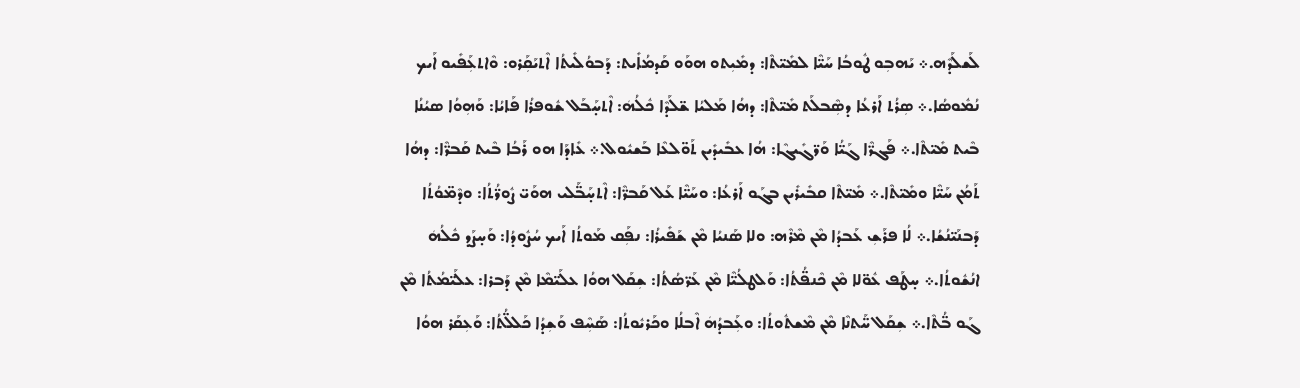ܠܰܫܠܰܕܶܗ.܀ ܝܰܗܒܼܘ ܛܽܘܒܳܐ ܚܰܝ̈ܶܐ ܠܡܺܝ̈ܬܶܐ: ܕܡܺܝܼܬܘ ܗܘܰܘ ܩܰܕܡܳܐܺܝܬ: ܕܰܒܘܳܠܺܝܬܳܐ ܐܶܬܝܰܩܼܰܪܘ: ܘܶܐܬܥܼܰܦܺܝܘ ܐܰܝܟ ܢܳܡܽܘܣܳܐ.܀ ܣܼܪܳܬ ܐܰܪܥܳܐ ܕܣܼܶܒܠܰܬ ܡܺܝ̈ܬܶܐ: ܕܗܳܐ ܡܰܠܝܳܐ ܫ̈ܠܰܕܶܐ ܟܽܠܳܗܿ: ܐܶܬܚ̣ܰܒܰܠ ܫܽܘܦܪܳܐ ܦܰܐܝܳܐ: ܘܰܗܼܘܳܐ ܣܝܳܢܳܐ ܒܶܝܬ ܡܺܝ̈ܬܶܐ.܀ ܦܰܓܪ̈ܶܐ ܓܰܝ̈ܳܐ ܘܰܪ̈ܓܺܝܓܶܐ: ܗܳܐ ܥܒܺܝܕܺܝܢ ܬܰܘ̈ܠܥܶܐ ܒܰܫܝܽܘܠ.܀ ܥܺܐܕܰܐ ܗܘ ܪܰܒܳܐ ܒܶܝܬ ܩܰܒܪ̈ܶܐ: ܕܗܳܐ ܬܰܡܳܢ ܚܰܝ̈ܶܐ ܘܡܺܝ̈ܬܶܐ.܀ ܡܺܝ̈ܬܶܐ ܩܒܺܝܪܺܝܢ ܒܓܰܘ ܐܰܪܥܳܐ: ܘܚܰܝ̈ܶܐ ܥܰܠ ܩܰܒܪ̈ܶܐ: ܐܶܬܚ̣ܰܒ̈ܰܠܝ ܗܘܰܝ̈ ܨܽܘܪ̈ܳܬܳܐ: ܘܕܶܡ̈ܘܳܬܳܐ ܕܰܒܢܰܝ̈ܢܳܫܳܐ.܀ ܠܳܐ ܦܪܰܫܼ ܥܰܒܕܳܐ ܡܶܢ ܡܶܪܶܗ: ܘܠܐ ܣܰܢܝܳܐ ܡܶܢ ܫܰܦܺܝܪܳܐ: ܢܦܼܰܩ ܡܰܘܬܳܐ ܐܰܝܟ ܚܳܨܽܘܕܳܐ: ܘܰܚ̣ܨܰܕ ܟܽܠܳܗܿ ܐܢܳܫܽܘܬܳܐ.܀ ܚ̣ܛܰܦ ܥܽܘ̈ܠܐ ܡܶܢ ܟܶܢܦ̈ܳܬܳܐ: ܘܰܠܛܠܳܝ̈ܶܐ ܡܶܢ ܥܰܪ̈ܣܳܬܳܐ: ܫܼܩܰܠ ܗܘܳܐ ܥܠܰܝ̈ܡܶܐ ܡܶܢ ܕܰܒܪܐ: ܥܠܰܝ̈ܡܳܬܳܐ ܡܶܢ ܓܰܘ ܒ̈ܳܬܶܐ.܀ ܫܼܩܰܠ ܚ̈ܰܬܢܶܐ ܡܶܢ ܡܶܫܬܽܘܬܳܐ: ܘܥܼܰܒܕܳܗܿ ܐܶܒܠܳܐ ܘܟܰܪܝܽܘܬܳܐ: ܣܰܚܼܶܦ ܘܰܫܼܕܳܐ ܟܰܠܠ̈ܳܬܳܐ: ܘܰܥܼܩܰܪ ܗܘܳܐ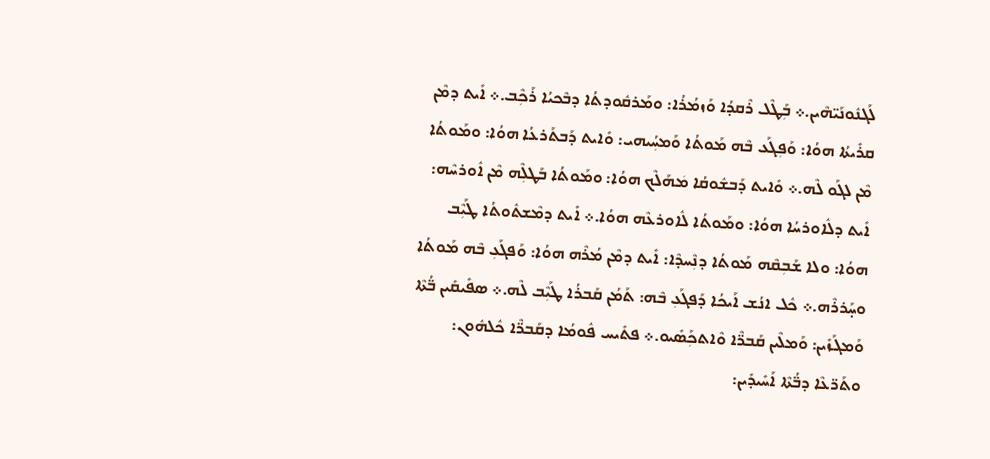ܠܰܓܢܽܘܢܰܝ̈ܗܶܝܢ.܀ ܒܼܰܛܶܠ ܪܶܩܕܳܐ ܘܰܙܡܳܪܳܐ: ܘܡܰܪܩܽܘܕܬܳܐ ܕܒܶܟܝܳܐ ܪܰܟܼܶܒ.܀ ܐܺܝܬ ܕܡܶܢ ܩܪܺܝܬܳܐ ܗܘܳܐ: ܘܰܦܼܓܰܥ ܒܶܗ ܡܰܘܬܳܐ ܘܰܡܚܼܳܝܗܝ: ܘܺܐܝܬ ܕܰܒܬܰܪܥܳܐ ܗܘܳܐ: ܘܡܰܘܬܳܐ ܡܶܢ ܠܓܰܘ ܠܶܗ.܀ ܘܺܐܝܬ ܕܰܒܫܽܘܩܳܐ ܡܿܗܰܠܶܟ ܗܘܳܐ: ܘܡܰܘܬܳܐ ܒܰܛܠܼܶܗ ܡܶܢ ܐܽܘܪܚܶܗ: ܐܺܝܬ ܕܠܽܐܘܪܚܳܐ ܗܘܳܐ: ܘܡܰܘܬܳܐ ܠܽܐܘܪܥܶܗ ܗܘܳܐ.܀ ܐܺܝܬ ܕܡܶܫܬܽܘܬܳܐ ܛܰܝܼܶܒ ܗܘܳܐ: ܘܠܐ ܫܰܒܼܩܶܗ ܡܰܘܬܳܐ ܕܢܼܶܚܕܶܐ: ܐܺܝܬ ܕܡܶܢ ܡܳܪܶܗ ܗܘܳܐ: ܘܰܦܓܰܥܼ ܒܶܗ ܡܰܘܬܳܐ ܘܚ̣ܰܪܪܶܗ.܀ ܟܽܠ ܐܢܳܫ ܐܰܝܟܳܐ ܕܰܦܓܰܥܼ ܒܶܗ: ܬܰܡܳܢ ܩܰܒܪܳܐ ܛܰܝܼܶܒ ܠܶܗ.܀ ܣܦܺܝܩܺܝܢ ܒ̈ܳܬܶܐ ܘܰܡܓܰܙܺܝܢ: ܘܰܡܠܶܝܢ ܩܰܒܪ̈ܶܐ ܘܶܐܬܟܼܰܣܺܝܘ.܀ ܦܬܺܝܚ ܦܽܘܡܳܐ ܕܩܰܒܪ̈ܶܐ ܟܽܠܗܽܘܢ: ܘܬܰܪ̈ܥܶܐ ܕܒ̈ܳܬܶܐ ܐܰܚܺܝܕܺܝܢ: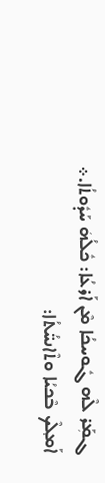ܓܡܼܰܪ ܠܶܗ ܓܽܘܚܟܳܐ ܡܶܢ ܐܰܪܥܳܐ: ܟܽܠܳܗܿ ܚܰܕܽܘܬܳܐ.܀ ܐܰܡ݂ܠܶܟ ܒܶܟܝܳܐ ܘܬܶܐܢܚ̈ܳܬܳܐ: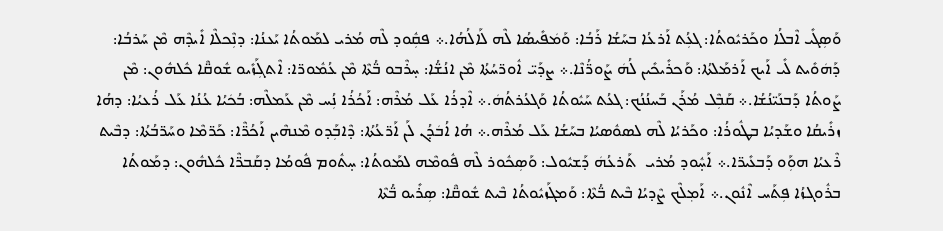ܘܰܣܼܓܺܝ ܐܶܒܠܳܐ ܘܟܰܪܝܽܘܬܳܐ: ܓܥܼܳܬ ܐܰܪܥܳܐ ܒܚܰܫܳܐ ܪܰܒܳܐ: ܘܰܡܿܦܺܝܣܳܐ ܠܶܗ ܠܰܐܠܳܗܳܐ.܀ ܦܩܼܽܘܕ ܠܶܗ ܡܳܪܝ ܠܡܰܘܬܳܐ ܝܰܥܢܳܐ: ܕܢܼܶܟܠܶܐ ܐܺܝܕܶܗ ܡܶܢ ܚܰܪܒܳܐ: ܕܰܗܿܘܺܝܬ ܠܺܝ ܐܰܝܟ ܐܰܪܡܰܠܬܳܐ: ܘܰܟܪܺܝܟܺܝܢ ܠܳܗܿ ܨܰܘܪ̈ܳܢܶܐ.܀ ܨܕܰܝ̈ ܐܽܘܪ̈ܚܳܬܳܐ ܡܶܢ ܐܢܳܫ̈ܳܐ: ܚ̣ܪܶܒܘ ܒ̈ܳܬܶܐ ܡܶܢ ܥܳܡܽܘܪ̈ܐ: ܐܶܬܓܼܰܙܺܝܘ ܫܽܘܩ̈ܶܐ ܟܽܠܗܽܘܢ: ܡܶܢ ܨܰܘܬܳܐ ܕܰܒܢܰܝ̈ܢܳܫܳܐ.܀ ܩܰܒܼܶܠ ܡܳܪܰܢ ܒܰܚܢܳܢܳܟ: ܓܥܳܬ ܚܰܝܽܘܬܳܐ ܘܰܓܥܳܪܬܳܗܿ.܀ ܐܶܕܪܳܐ ܥܰܠ ܡܳܪܶܗ: ܐܰܟܳܪܳܐ ܢܼܳܚ ܡܶܢ ܥܰܡܠܶܗ: ܒܳܟܿܝܳܐ ܥܳܢܳܐ ܥܰܠ ܪܳܥܝܳܐ: ܕܗܳܐ ܙܪܺܝܩܳܐ ܘܫܰܕܝܳܐ ܒܛܽܘܪܳܐ: ܘܟܰܪܝܳܐ ܠܶܗ ܠܣܘܽܣܝܳܐ ܒܚܰܫܳܐ ܥܰܠ ܡܳܪܶܗ.܀ ܗܳܐ ܐܳܒܿܕܳܢ ܠܰܢ ܐܰܪ̈ܥܳܬܳܐ: ܕܶܐܒܼܰܕܘ ܡܶܢܗܶܝܢ ܐܰܟܳܪ̈ܶܐ: ܟܰܪ̈ܡܶܐ ܘܚܰܪ̈ܒܳܬܳܐ: ܕܒܶܝܬ ܪܶܥܝܳܐ ܗܘܼܰܘ ܕܰܒܥܺܝܪ̈ܐ.܀ ܐܰܚ̣ܽܘܕ ܡܳܪܝ  ܬܰܪܥܳܗܿ ܕܰܫܝܽܘܠ: ܘܰܣܼܟܽܘܪ ܠܶܗ ܦܽܘܡܶܗ ܠܡܰܘܬܳܐ: ܚ̣ܬܽܘܡ ܦܽܘܡܳܐ ܕܩܰܒܪ̈ܶܐ ܟܽܠܗܽܘܢ: ܕܡܰܘܬܳܐ ܒܪܽܘܓܙܳܐ ܦܼܬܰܚ ܐܶܢܽܘܢ.܀ ܐܰܡ݂ܠܶܟ ܨܶܕܝܳܐ ܒܶܝܬ ܒ̈ܳܬܶܐ: ܘܰܡܓܰܙܝܽܘܬܳܐ ܒܶܝܬ ܫܽܘܩ̈ܶܐ: ܣܼܪܺܝܘ ܒ̈ܳܬܶܐ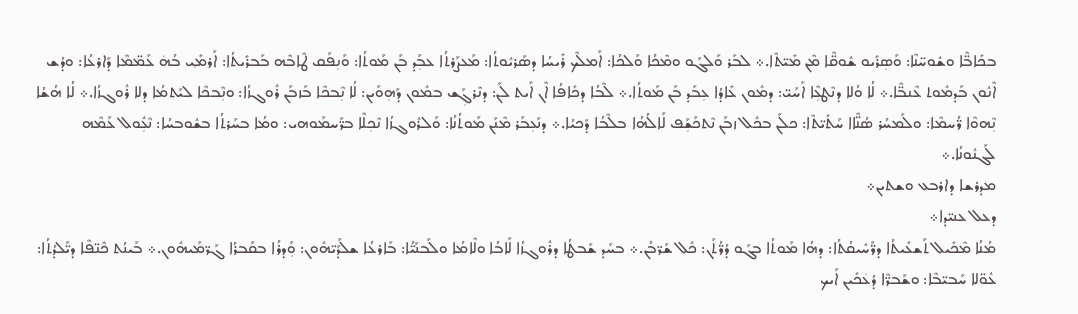ܒܟܺܐܒ̈ܶܐ ܘܫܽܘܚ̈ܢܶܐ: ܘܰܣܼܪܺܝܘ ܫܽܘܩ̈ܶܐ ܡܶܢ ܡܺܝ̈ܬܶܐ.܀ ܠܒܰܪ ܘܰܠܓܰܘ ܘܡܶܟܳܐ ܘܰܠܟܳܐ: ܐܰܡܠܶܟ ܪܺܝܚܳܐ ܕܣܰܪܝܽܘܬܳܐ: ܡܰܥܨܰܪܬܳܐ ܥܒܼܰܕ ܒܰܢ ܡܰܘܬܳܐ: ܘܰܢܼܦܰܩ ܛܶܐܒܶܗ ܒܰܒܪܺܝܬܳܐ: ܐܰܪܡ݂ܺܝ ܒܳܗܿ ܥܰܡ̈ܡܶܐ ܕܰܐܪܥܳܐ: ܘܕܳܫ ܐܶܢܽܘܢ ܒܰܕܡܽܘܬ ܥܶܢܒ̈ܶܐ.܀ ܠܳܐ ܘܳܠܐ ܕܢܶܛܥܼܶܐ ܐܰܚܰܝ̈: ܕܡܽܘܢ ܥܺܐܕܳܐ ܥܼܒܰܕ ܒܰܢ ܡܰܘܬܳܐ.܀ ܠܶܒܳܐ ܕܟܺܐܦܳܐ ܐܶܢ ܐܺܝܬ ܠܰܢ: ܕܢܶܪܓܼܰܫ ܒܡܽܘܢ ܕܰܗܼܘܰܝܢ: ܠܳܐ ܢܼܶܒܟܶܐ ܒܰܙܒܰܢ ܪܽܘܓܙܳܐ: ܘܢܼܶܒܟܶܐ ܠܝܰܬܡܳܐ ܕܠܐ ܪܽܘܓܙܳܐ.܀ ܠܳܐ ܗܳܫܳܐ ܢܼܶܗܘܶܐ ܪ̈ܳܚܡܶܐ: ܘܠܰܡܚܳܪ ܣܳܢ̈ܶܐܐ ܚܰܬܺܝ̈ܬܶܐ: ܟܠܰܢ ܒܟܽܠ ܙܒܰܢ ܢܶܬܟܰܫܼܰܦ ܠܰܐܠܳܗܳܐ ܒܠܶܒܳܐ ܕܰܟܝܳܐ.܀ ܕܢܰܥܼܒܰܪ ܡܶܢܰܢ ܡܰܘܬܳܢܳܐ: ܘܰܠܪܽܘܓܙܳܐ ܢܶܟܼܠܶܐ ܒܪ̈ܰܚܡܰܘܗܝ: ܘܡܳܐ ܒܚܰܪܬܳܐ ܒܫܽܘܒܚܳܐ: ܢܶܥܼܽܘܠ ܥܰܡܶܗ ܠܰܓܢܽܘܢܳܐ.܀
ܡܕܪܫܐ ܕܐܪܒܥ ܘܫܬܝܢ܀
ܕܥܠ ܥܢܝ̈ܕܐ܀
ܡܳܢܳܐ ܡܶܟܺܝܠ ܬܰܫܥܺܝܬܳܐ ܕܪ̈ܰܚܺܝܩܳܬܳܐ: ܕܗܳܐ ܡܰܘܬܳܐ ܒܓܰܘ ܕܳܪ̈ܳܬܰܢ: ܟܽܠ ܫܰܪ̈ܒܳܢ.܀ ܒܚܰܕ ܫܰܒܛܳܐ ܕܪܽܘܓܙܳܐ ܠܰܐܒܳܐ ܘܠܶܐܡܳܐ ܘܠܰܒܢܰܝ̈ܳܐ: ܒܰܐܪܥܳܐ ܫܠܰܕܰܝ̈ܗܽܘܢ: ܘܼܰܕܪܳܐ ܒܩܰܒܪܳܐ ܓܰܪ̈ܡܰܝܗܽܘܢ.܀ ܒܰܝܢܳܬ ܟܶܢ̈ܦܶܐ ܕܝ̈ܰܠܕܳܬܳܐ: ܥܽܘ̈ܠܐ ܚܰܒܝ̈ܒܶܐ: ܘܫܰܒܪ̈ܶܐ ܕܳܥܿܟܺܝܢ ܐܰܝܟ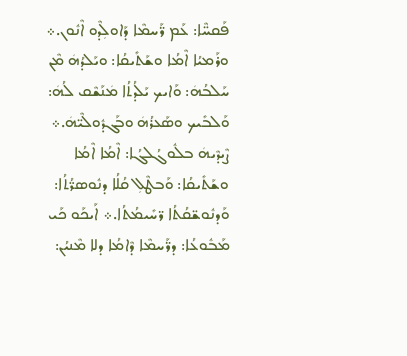ܦܰܩܚ̈ܶܐ: ܥܰܡ ܪ̈ܰܚܡܶܐ ܕܰܐܘܠܼܶܕܘ ܐܶܢܽܘܢ.܀ ܘܪܰܡܝܳܐ ܐܶܡܳܐ ܘܫܰܬܺܝܩܳܐ: ܘܝܰܠܕܳܗܿ ܡܶܢ ܚܰܠܒܳܗܿ: ܘܰܐܝܟ ܝܰܠܳܕܬܳܐ ܡܿܢܰܫܶܩ ܠܳܗܿ: ܘܰܠܒܺܝܟ ܘܣܰܥܪܳܗܿ ܘܒܰܓܕܽܘܠܶܝ̈ܗܿ.܀ ܨܶܝܕܶܝܗܿ ܒܠܽܘܓܳܠܓܳܐ: ܐܶܡܳܐ ܐܶܡܳܐ ܘܫܰܬܺܝܩܳܐ: ܘܰܒܛܶܠܼ ܩܳܠܳܐ ܕܢܽܘܣܪ̈ܳܬܳܐ: ܘܰܕܢܽܘܫ̈ܩܳܬܳܐ ܪ̈ܚܺܝܡܳܬܳܐ.܀ ܐܰܝܟܰܘ ܟܰܝ ܡܰܒܽܘܥܳܐ: ܕܪ̈ܰܚܡܶܐ ܕܶܐܡܳܐ ܕܠܐ ܡܶܢܝܳܢ: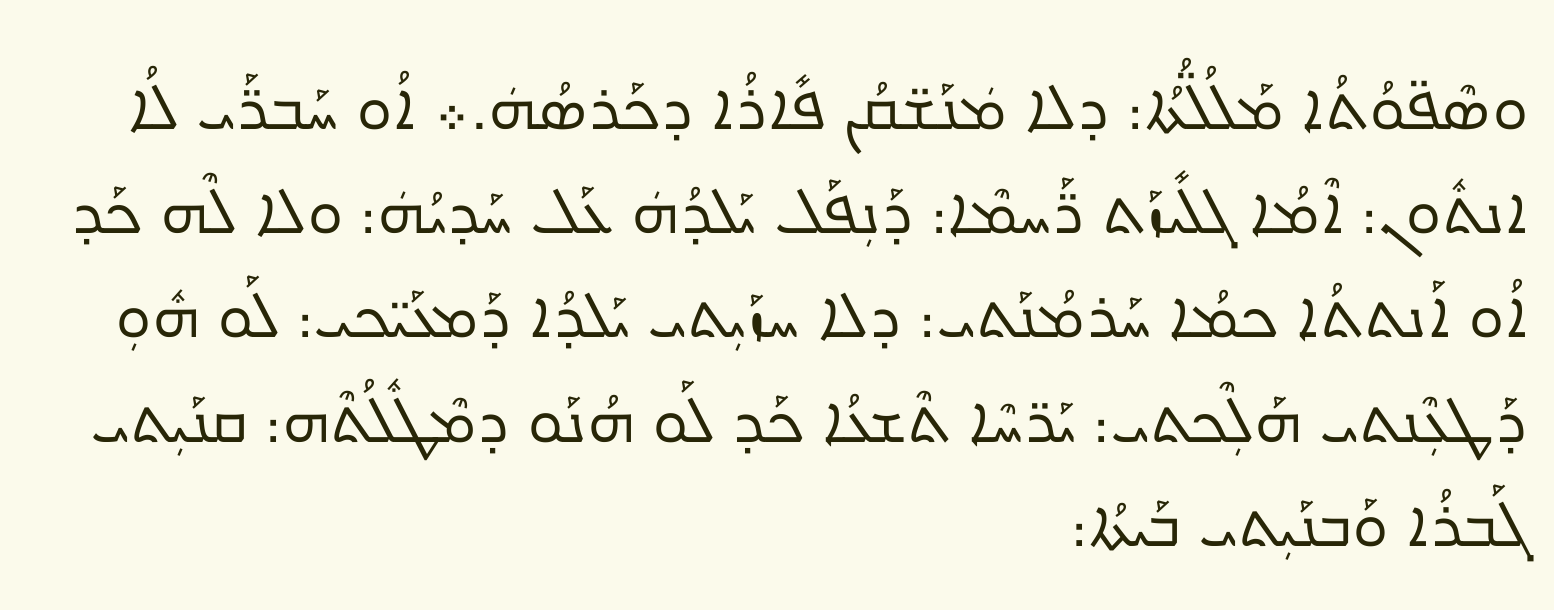ܘܣܶܦ̈ܘܳܬܳܐ ܡܰܠܳܠ̈ܳܬܳܐ: ܕܠܐ ܡܿܢܰܫ̈ܩܳܢ ܦܺܐܪܳܐ ܕܟܰܪܣܳܗܿ.܀ ܐܳܘ ܚܰܒܪ̈ܰܝ ܠܳܐ ܐܢܬܽܘܢ: ܐܶܡܳܐ ܓܠܺܝܙܰܬ ܪ̈ܰܚܡܶܐ: ܕܰܢܼܦܰܠ ܝܰܠܕܳܗܿ ܥܰܠ ܚܰܕܝܳܗܿ: ܘܠܐ ܠܶܗ ܟܰܕ ܐܳܘ ܐܰܢܬܬܳܐ ܟܡܳܐ ܚܰܪܡܳܢܰܬܝ: ܕܠܐ ܚܙܰܝܼܬܝ ܝܰܠܕܳܐ ܕܰܡܥܰܝ̈ܟܝ: ܠܰܘ ܗܽܘܼ ܕܰܛܥܼܶܢܬܝ ܗܰܠܼܶܟܬܝ: ܝܰܪ̈ܚܶܐ ܬܶܫܥܳܐ ܟܰܕ ܠܰܘ ܗܳܢܰܘ ܕܡܶܛܽܠܳܬܶܗ: ܩܢܰܝܼܬܝ ܓܰܒܪܳܐ ܘܰܒܢܰܝܼܬܝ ܒܰܝܬܳܐ: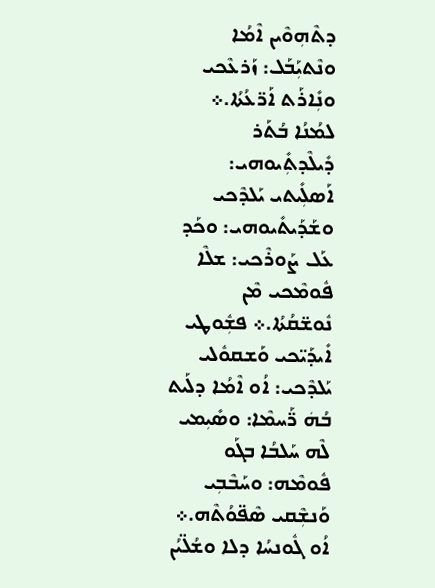ܕܬܶܗܼܘܶܝܢ ܐܶܡܳܐ ܘܢܶܬܝܼܰܒܰܠ: ܙܰܪܥܶܟܝ ܘܢܼܺܐܪܰܬ ܐܰܪ̈ܥܳܬܳܐ.܀ ܠܡܳܢܳܐ ܒܳܬܰܪ ܕܺܝܠܶܕܬܼܺܝܘܗܝ: ܐܰܣܠܼܺܝܬܝ ܝܰܠܕܶܟܝ ܘܫܰܕܰܝܬܺܝܘܗܝ: ܘܟܰܕ ܥܰܠ ܨܰܘܪܶܟܝ: ܫܠܶܐ ܦܽܘܡܶܟܝ ܡܶܢ ܢܽܘܫ̈ܩܳܬܳܐ.܀ ܦܫܼܽܘܛܝ ܐܺܝܕܰܝ̈ܟܝ ܘܰܫܩܘܽܠܝ ܝܰܠܕܶܟܝ: ܐܳܘ ܐܶܡܳܐ ܕܠܰܝܬ ܒܳܗܿ ܪ̈ܰܚܡܶܐ: ܘܣܺܝܼܡܝ ܠܶܗ ܚܰܠܒܳܐ ܒܓܰܘ ܦܽܘܡܶܗ: ܘܚܰܒܶܒܼܝ ܘܰܢܫܼܶܩܝ ܣܶܦ̈ܘܳܬܶܗ.܀ ܐܳܘ ܓܽܘܢܚܳܐ ܕܠܐ ܘܫܳܠ̈ܝܳܢ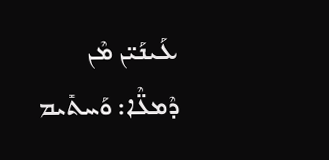ܥܰܝܢܰܝ̈ܢ ܡܶܢ ܕܶܡܥ̈ܶܐ: ܘܰܚܬܺܝܡ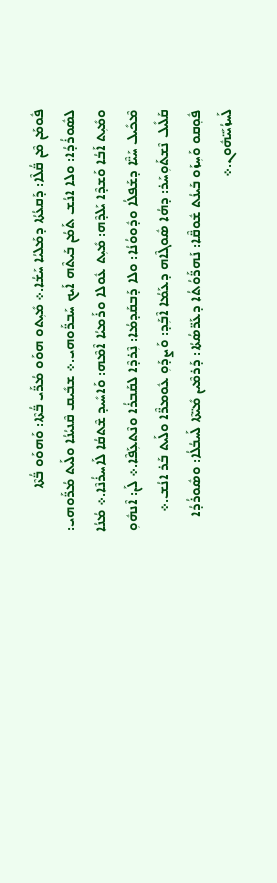ܦܽܘܡܰܢ ܡܶܢ ܩ̈ܳܠܶܐ: ܕܰܩܥܳܬܳܐ ܕܡܰܠܝܳܐ ܚܰܫܳܐ.܀ ܡܺܝܼܬܘ ܗܘܰܘ ܡܳܪ̈ܰܝ ܒ̈ܳܬܶܐ: ܘܰܗܘܰܘ ܒ̈ܳܬܶܐ ܠܣܽܘܪܳܕܳܐ: ܘܠܐ ܐܢܳܫ ܬܰܡܳܢ ܒܰܝܬܶܗ ܐܰܝܟ ܚܰܒܪ̈ܰܘܗܝ.܀ ܫܒܺܝܩ ܩܶܢܝܳܢܳܐ ܘܠܰܝܬ ܡܳܪ̈ܰܘܗܝ: ܘܡܺܝܼܬ ܐܰܒܳܐ ܘܰܫܕܶܐ ܝܰܠܕܶܗ: ܡܺܝܼܬ ܥܽܘܠܐ ܘܪܰܡܝܳܐ ܐܶܡܶܗ: ܘܰܐܚܺܝܕ ܫܶܬܩܳܐ ܠܰܐܚܪܳܢܶܐ.܀ ܡܳܢܳܐ ܡܶܟܺܝܠ ܚܰܝ̈ܶܐ ܕܫܰܦܠܳܐ ܘܕܽܘܘܳܢܳܐ: ܘܠܐ ܕܰܒܩܰܕܡܳܐ: ܢܼܶܪܕܶܐ ܠܩܰܒܪܳܐ ܘܢܶܬܥܼܰܦܶܐ.܀ ܠܰܢ: ܐܶܢܗܽܘܼ ܩܰܠܺܝܠ ܢܶܫܬܰܘܼܚܰܪ: ܕܗܳܐ ܣܽܘܓܶܐܗ ܕܥܰܡܳܐ ܐܶܒܼܰܕ: ܘܰܨܕܰܘܼ ܥܽܘܡܪ̈ܶܐ ܘܠܰܝܬ ܒܰܪ ܐܢܳܫ.܀ ܦܽܘ݂ܩܘ ܘܰܚܼܙܰܘ ܒܰܝܢܳܬ ܫܽܘܩ̈ܶܐ: ܢܰܗܪ̈ܰܘܳܬܳܐ ܕܥܰܪ̈ܣܳܬܳܐ: ܕܰܪܡܶܝܢ ܡܺܝ̈ܬܶܐ ܠܰܚܒܳܠܳܐ: ܘܣܽܘܪܳܕܳܐ ܠܰܚܙܳܝܰܝ̈ܗܽܘܢ.܀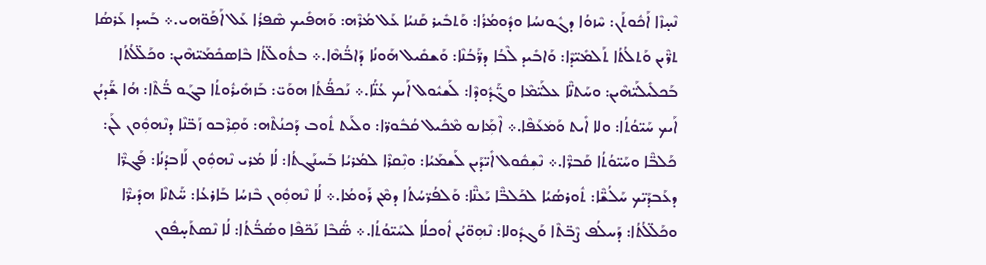ܢܶܚ̣ܙܶܐ ܐܰܟܽܘܬܰܢ: ܚܶܙܘܳܐ ܕܓܽܘܢܚܳܐ ܘܕܽܘܡܳܪܳܐ: ܘܰܬܒܺܝܪ ܩܰܢܝܳܐ ܥܰܠ ܡܳܪܶܗ: ܘܰܗܦܺܝܟ ܣܶܦܪܳܐ ܥܰܠ ܐܰܦܰܘ̈ܗܝ.܀ ܒܰܚܕܐ ܥܰܪܣܳܐ ܬܪ̈ܶܝܢ ܘܰܬܠܳܬܳܐ ܬܰܠܡܺܝ̈ܕܶܐ: ܘܰܐܒܺܝܕ ܠܶܒܳܐ ܕܪ̈ܰܒܳܢܶܐ: ܘܰܫܩܺܝܠ ܗܰܘܢܳܐ ܕܰܐܒ̈ܳܗܶܐ.܀ ܒܬܽܘܠ̈ܬܳܐ ܒܶܐܣܟܺܡܰܝ̈ܗܶܝܢ: ܘܟܰܠ̈ܠܳܬܳܐ ܒܰܟܠܺܝܠܰܝ̈ܗܶܝܢ: ܘܚܰܬܢ̈ܶܐ ܥܠܰܝ̈ܡܶܐ ܘܓ̈ܰܕܽܘܕܶܐ: ܠܰܫܝܽܘܠ ܐܰܝܟ ܥܳܢ̈ܳܐ.܀ ܢܰܟܦ̈ܳܬܳܐ ܗܘܰܝ̈: ܒܰܙܗܺܝܪܽܘܬܳܐ ܒܓܰܘ ܒ̈ܳܬܶܐ: ܗܳܐ ܫ̈ܰܕܝܳܢ ܐܰܝܟ ܚܰܝ̈ܘܳܬܳܐ: ܘܠܐ ܐܺܝܬ ܘܰܡܿܥܰܦܶܐ.܀ ܐܶܡܼܰܐܢܘ ܡܶܟܺܝܠ ܩܳܒܽܘܪ̈ܐ: ܘܠܰܝܬ ܬܽܘܒ ܕܰܟܢܳܬܶܗ: ܘܰܩܼܪܶܒܘ ܙܰܒ̈ܢܶܐ ܕܢܶܗܘܼܽܘܢ ܠܰܢ: ܟܰܠܒ̈ܶܐ ܘܚܰܝ̈ܘܳܬܳܐ ܩܰܒܪ̈ܶܐ.܀ ܢܶܫܼܩܽܘܠ ܐܺܝ̈ܕܰܝܢ ܠܰܫܡܰܝܳܐ: ܘܢܼܶܩܪܶܐ ܠܡܳܪܝܳܐ ܒܰܚܢܰܓܬܳܐ: ܠܳܐ ܡܳܪܝ ܢܶܗܘܼܽܘܢ ܠܰܐܒܕܳܢܳܐ: ܦܰܓܪ̈ܶܐ ܕܥܰܒܕܰܝ̈ܟ ܚܰܠܳܫ̈ܶܐ: ܬܽܘܪܣܳܝܳܐ ܠܟܰܠܒ̈ܶܐ ܝܰܥܢ̈ܶܐ: ܘܰܠܦܳܪ̈ܚܳܬܳܐ ܕܡܶܢ ܪܰܘܡܳܐ.܀ ܠܳܐ ܢܶܗܘܼܽܘܢ ܒܶܙܚܳܐ ܒܰܐܪܥܳܐ: ܚ̈ܰܬܢܶܐ ܗܕܺܝܪ̈ܶܐ ܘܟܰܠ̈ܠܳܬܳܐ: ܕܰܚܠܳܦ ܨܶܒ̈ܬܶܐ ܘܰܓܕܽܘܠܐ: ܢܶܗܼܘ̈ܝܳܢ ܐܽܘܟܠܳܐ ܠܚܰܝ̈ܘܳܬܳܐ.܀ ܣ̈ܳܒܶܐ ܢܰܟ̈ܦܶܐ ܘܣܳܒ̈ܳܬܳܐ: ܠܳܐ ܢܶܣܬܰܚ̣ܦܽܘܢ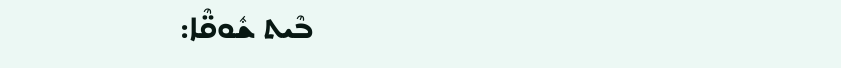ܒܶܝܬ ܫܽܘܩ̈ܶܐ: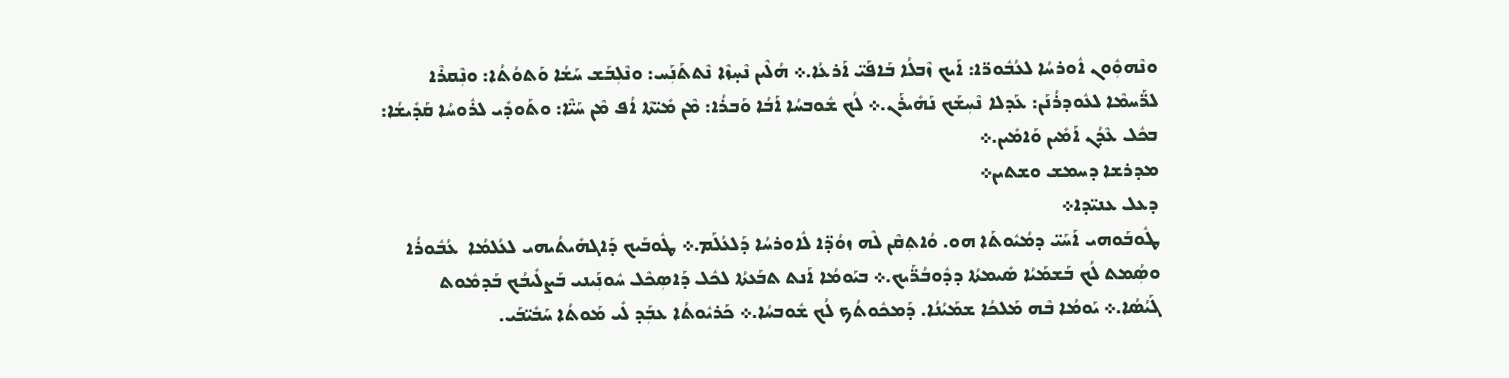ܘܢܶܗܘܼܽܘܢ ܐܽܘܪܚܳܐ ܠܥܳܒܽܘܪ̈ܐ: ܐܰܝܟ ܙܶܒܠܳܐ ܒܰܐܦܰܝ̈ ܐܰܪܥܳܐ.܀ ܗܳܠܶܝܢ ܢܶܚ̣ܙܶܐ ܢܶܬܬܰܢܼܰܚ: ܘܢܶܠܼܒܰܫ ܚܰܫܳܐ ܘܰܬܘܳܬܳܐ: ܘܢܼܶܩܪܶܐ ܠܪ̈ܰܚܡܶܐ ܠܥܽܘܕܪܳܢܰܢ: ܥܰܕܠܐ ܢܶܚܼܫܰܟ ܢܰܗܺܝܪܰܢ.܀ ܠܳܟ ܫܽܘܒܚܳܐ ܐܰܒܳܐ ܘܰܒܪܳܐ: ܡܶܢ ܡܺܝ̈ܬܶܐ ܐܳܦ ܡܶܢ ܚܰܝ̈ܶܐ: ܘܬܰܘܕܺܝ ܠܪܽܘܚܳܐ ܩܰܕܺܝܫܳܐ: ܒܟܽܠ ܥܶܕܳܢ ܐܰܡܺܝܢ ܘܰܐܡܺܝܢ.܀
ܡܕܪܫܐ ܕܚܡܫ ܘܫܬܝܢ܀
ܕܥܠ ܥܢܝ̈ܕܐ܀
ܛܽܘܒܰܘܗܝ ܐܰܚܰܝ̈ ܕܡܳܝܽܘܬܰܐ ܗܘ. ܘܳܐܬܼܩܶܢ ܠܶܗ ܙܘܳܕ̈ܐ ܠܽܐܘܪܚܳܐ ܕܰܠܥܳܠܰܡ.܀ ܛܽܘܒܰܝܟ ܕܰܐܓܗܺܝܬܳܝܗܝ ܠܥܳܠܡܳܐ  ܥܳܒܽܘܪܳܐ ܘܣܼܳܡܬ ܠܳܟ ܒܰܫܡܰܝܳܐ ܣܺܝܡܬܳܐ ܕܕܽܘܒܳܪ̈ܰܝܟ.܀ ܒܝܰܘܡܳܐ ܐܰܢܬ ܬܒܰܥܬܳܐ ܠܟܽܠ ܕܰܐܣܼܟܶܠ ܚܽܘܢܼܰܝܢܝ ܒܰܨܠܺܝܒܳܟ ܒܰܕܡܽܘܬ ܓܰܝܳܣܳܐ.܀ ܝܰܘܡܳܐ ܒܶܗ ܡܰܠܟܳܐ ܫܡܰܝܳܢܳܐ. ܕܰܡܟܽܘܬܳܟ ܠܳܟ ܫܽܘܒܚܳܐ.܀ ܟܰܪܝܽܘܬܳܐ ܥܒܼܰܕ ܠܺܝ ܡܰܘܬܳܐ ܚܰܒܺܝ̈ܒܰܝ.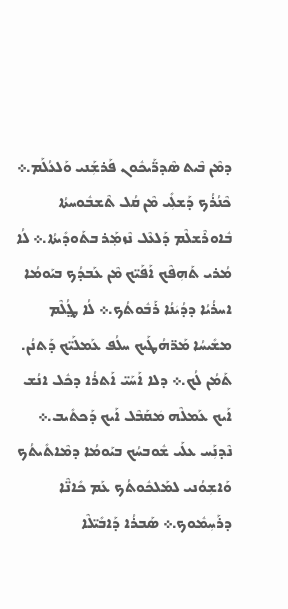ܕܡܶܢ ܒܶܝܬ ܣܶܕܪ̈ܰܝܟܽܘܢ ܦܰܪܫܼܰܢܝ ܘܰܠܥܳܠܰܡ.܀ ܟܶܢܳܪܳܟ ܕܰܫܠܼܺܝ ܡܶܢ ܩܳܠ ܬܶܫܒܽܘܚܬܳܐ ܒܽܐܘܪܶܫܠܶܡ ܕܰܠܥܶܠ ܢܶܙܡ݂ܰܪ ܒܬܰܘܕܺܝܬܳܐ.܀ ܠܳܐ ܡܳܪܝ ܬܰܗܼܦܶܟ ܐܰܦܰܝ̈ܟ ܡܶܢ ܥܰܒܕܳܟ ܒܝܰܘܡܳܐ ܐܚܪܳܝܳܐ ܕܕܳܝܿܢܳܐ ܪܰܒܽܘܬܳܟ.܀ ܠܳܐ ܛ݀ܳܠܶܡ ܡܫܺܝܚܳܐ ܡܰܪ̈ܗܳܛܰܝܟ ܚܠܳܦ ܥܰܡܠܰܝ̈ܟ ܕܰܬܢܳܢ. ܬܰܡܳܢ ܠܳܟ.܀ ܕܠܐ ܐܰܚܰܝ̈ ܐܰܬܪܳܐ ܕܟܽܠ ܐܢܳܫ ܐܰܝܟ ܥܰܡܠܶܗ ܡܿܩܰܒܶܠ ܐܰܝܟ ܕܰܟܬܺܝܒ.܀ ܢܶܕܢܼܰܚ ܥܠܰܝ ܫܽܘܒܚܳܟ ܒܝܰܘܡܳܐ ܕܡܶܐܬܺܝܬܳܟ ܘܰܐܫܼܘܳܢܝ ܠܡܰܠܟܽܘܬܳܟ ܥܰܡ ܟܺܐܢ̈ܶܐ ܕܪܰܚܼܡܽܘܟ.܀ ܣܰܒܪܳܐ ܕܰܐܒܺܝ̈ܠܶܐ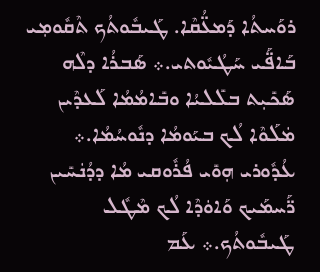ܪܘܰܚܬܳܐ ܕܰܡܥ̈ܳܩܶܐ. ܛܰܝܒܽܘܬܳܟ ܬܶܩܽܘܡ݂ܝ ܒܰܐܦ̈ܰܝ ܚܰܛܳܝܽܘܬܝ.܀ ܣܰܒܪܳܐ ܕܠܶܗ ܣܰܟܺܝܼܬ ܒܠܺܠܝܳܐ ܘܒܺܐܡܳܡܳܐ ܠܰܥܕܶܝܢ ܡܿܠܰܘܶܐ ܠܳܟ ܒܝܰܘܡܳܐ ܕܢܽܘܚܳܡܳܐ.܀ ܥܳܕܽܘܪܝ ܗܼܘܺܝ ܦܳܪܽܘܩܝ ܡܳܐ ܕܕܳܢܿܚܺܝܢ ܪ̈ܰܚܡܰܝܟ ܘܰܐܘܿܕܶܐ ܠܳܟ ܡܶܛܽܠ ܛܰܝܒܽܘܬܳܟ.܀ ܥܰܡ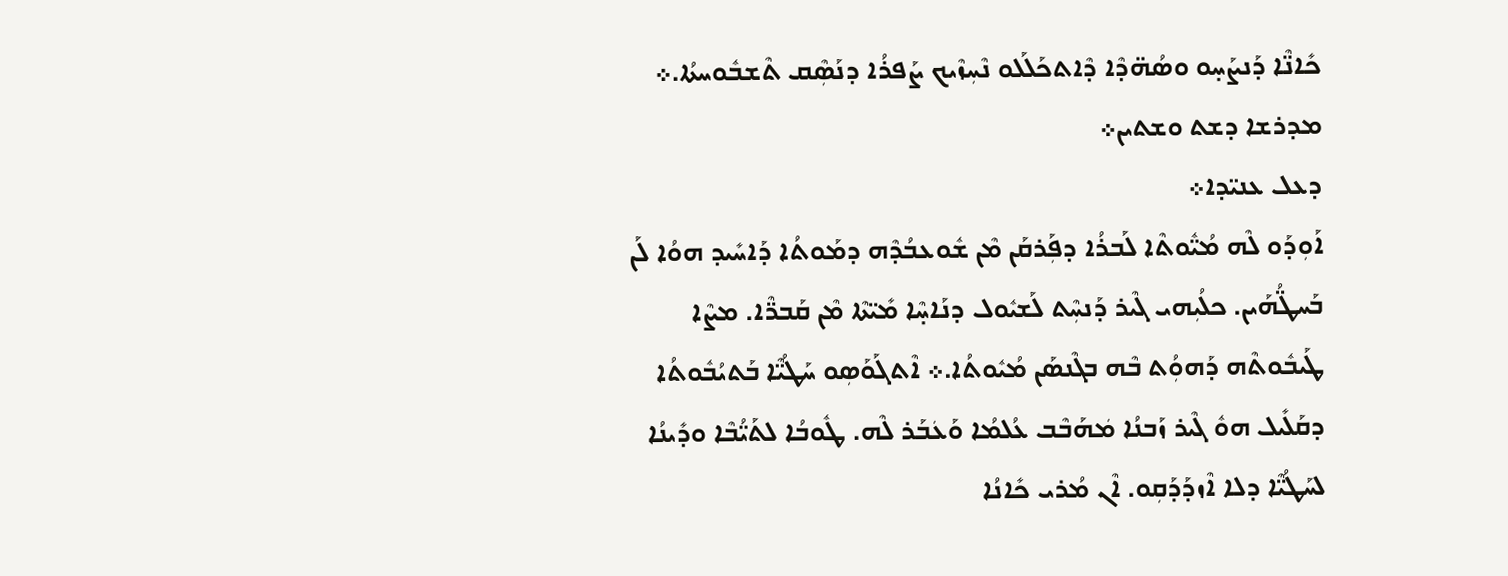ܟܺܐܢ̈ܶܐ ܕܰܢܨܰܚ̣ܘ ܘܣܳܗ̈ܕܶܐ ܕܶܐܬܟܰܠܰܠܘ ܢܶܚܼܙܶܝܟ ܨܰܦܪܳܐ ܕܢܰܣܼܶܩ ܬܶܫܒܽܘܚܬܳܐ.܀
ܡܕܪܫܐ ܕܫܬ ܘܫܬܝܢ܀
ܕܥܠ ܥܢܝ̈ܕܐ܀
ܐܰܘܼܕܰܘ ܠܶܗ ܡܳܝ̈ܽܘܬܶܐ ܠܰܒܪܳܐ ܕܦܼܰܪܩܰܢ ܡܶܢ ܫܽܘܥܒܳܕܶܗ ܕܡܰܘܬܳܐ ܕܰܐܚܺܝܕ ܗܘܳܐ ܠܰܢ ܒܰܚܛ̈ܳܗܰܝܢ. ܟܠܳܝܼܗܝ ܓܶܝܪ ܕܰܢܚܼܶܬ ܠܰܫܝܽܘܠ ܕܢܰܐܚ̣ܶܐ ܡܺܝ̈ܬܶܐ ܡܶܢ ܩܰܒܪ̈ܶܐ. ܡܨܶܐ ܛܰܝܒܽܘܬܶܗ ܕܰܗܘܼܳܬ ܒܶܗ ܒܓܶܢܣܰܢ ܡܳܝܽܘܬܳܐ.܀ ܐܶܬܓܰܘܰܣܼܘ ܚܰܛܳܝ̈ܶܐ ܒܰܬܝܳܒܽܘܬܳܐ ܕܩܰܠܺܝܠ ܗܘܽ ܓܶܝܪ ܙܰܒܢܳܐ ܡܿܗܰܒܶܒ ܥܳܠܡܳܐ ܘܰܥܿܒܰܪ ܠܶܗ. ܛܽܘܒܳܐ ܠܬܰܝ̈ܳܒܶܐ ܘܕܺܝܢܳܐ ܠܚܰܛܳܝ̈ܶܐ ܕܠܐ ܐܶܙܕܰܕܰܩܼܘ. ܐܶܢ ܡܳܪܝ ܟܺܐܢܳܐ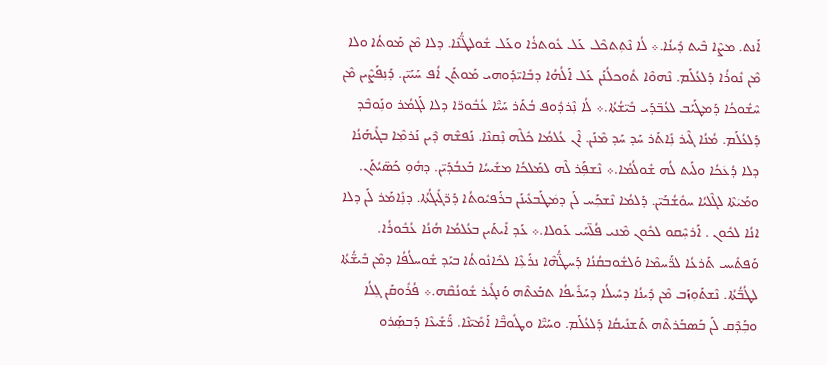ܐܰܢܬ. ܡܨܶܐ ܒܶܝܬ ܕܺܝܢܳܐ.܀ ܠܳܐ ܢܶܬܼܬܟܶܠ ܥܰܠ ܥܽܘܬܪܳܐ ܘܥܰܠ ܫܽܘܠܛ̈ܳܢܶܐ. ܕܠܐ ܡܶܢ ܡܰܘܬܳܐ ܘܠܐ ܡܶܢ ܢܽܘܪܳܐ ܕܰܠܥܳܠܰܡ. ܢܶܗܘܶܐ ܬܽܘܟܠܳܢܰܢ ܥܰܠ ܐܰܠܳܗܳܐ ܕܒܺܐܝ̈ܕܰܘܗܝ ܡܰܘܬܰܢ ܐܳܦ ܚܰܝܰܝ̈ܢ. ܕܰܢܼܦܰܨܶܝܢ ܡܶܢ ܚܶܫܽܘܟܳܐ ܕܰܡܛܰܝܰܒ ܠܥܳܒ̈ܕܰܝ ܒܺܝ̈ܫܳܬܳܐ.܀ ܠܳܐ ܢܼܶܪܕܽܘܦ ܒܳܬܰܪ ܚܰܝ̈ܶܐ ܥܳܒܽܘܪ̈ܐ ܕܠܐ ܠܰܓܡܳܪ ܘܢܼܰܘܒܶܕ ܕܰܠܥܳܠܰܡ. ܡܳܢܳܐ ܓܶܝܪ ܢܼܺܐܬܰܪ ܚܰܕ ܚܰܕ ܡܶܢܰܢ. ܐܶܢ ܥܳܠܡܳܐ ܟܽܠܶܗ ܢܼܶܩܢܶܐ. ܢܰܦܫܶܗ ܕܶܝܢ ܢܰܪܡ݂ܶܐ ܒܓܺܝܗܰܢܳܐ ܕܠܐ ܕܳܥܿܟܳܐ ܘܠܰܝܬ ܠܳܗ ܫܽܘܠܳܡܳܐ.܀ ܢܶܫܦܼܰܪ ܠܶܗ ܠܡܰܠܟܳܐ ܡܫܺܝܚܳܐ ܒܰܥܒܳܕܰܝ̈ܢ. ܕܗܽܘܼ ܟܰܣ̈ܝܳܬܰܢ. ܘܡܰܝܿܬܶܐ ܠܓܶܠܝܳܐ ܚܘܽܫܳܒܰܝ̈ܢ. ܕܰܠܡܳܐ ܢܶܫܟܼܰܚ ܠܰܢ ܕܡܿܛܰܒܥܺܝܢܰܢ ܒܪܰܦܝܽܘܬܳܐ ܕܰܪ̈ܓܺܝܓܳܬܳܐ. ܕܢܼܺܐܡܰܪ ܠܰܢ ܕܠܐ ܐܢܳܐ ܠܟܽܘܢ . ܐܰܪܚܼܶܩܘ ܠܟܽܘܢ ܡܶܢܝ ܦܳܠ̈ܚܰܝ ܥܰܘܠܐ.܀ ܥܰܕ ܐܺܝܬܰܝܢ ܒܥܳܠܡܳܐ ܗܳܢܳܐ ܥܳܒܽܘܪܳܐ. ܘܰܦܬܺܝܚ ܬܰܪܥܳܐ ܠܪ̈ܰܚܡܶܐ ܘܰܠܫܽܘܒܩܳܢܳܐ ܕܰܚܛ̈ܳܗܶܐ ܢܪܰܥܼܶܐ ܠܟܺܐܢܽܘܬܳܐ ܒܝܰܕ ܫܽܘܚܠܳܦܳܐ ܕܡܶܢ ܒܺܝܫ̈ܳܬܳܐ ܠܛܳܒ̈ܳܬܳܐ. ܢܶܫܬܰܘܼܙܰܒ ܡܶܢ ܕܺܝܢܳܐ ܕܚܺܝܠܳܐ ܕܚܰܪܺܝܦܳܐ ܬܒܰܥܬܶܗ ܘܰܢܓܺܝܪ ܫܽܘܢܳܩܶܗ.܀ ܦܳܪܽܘܩܰܢ ܓܼܠܳܐ ܘܒܼܰܕܶܩ ܠܰܢ ܒܰܣܒܰܪܬܶܗ ܬܰܫܢܺܝܩܳܐ ܕܰܠܥܳܠܰܡ. ܘܚܰܝ̈ܶܐ ܘܛܽܘܒ̈ܶܐ ܐܰܡܺܝ̈ܢܶܐ. ܪ̈ܰܫܺܝܥܶܐ ܕܰܒܣܼܰܪܘ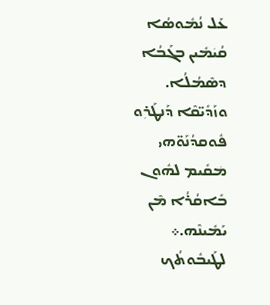ܥܰܠ ܢܳܡܽܘܣܳܐ ܩܳܝܿܡܺܝܢ ܒܓܰܒܳܐ ܕܣܶܡܳܠܳܐ. ܘܙܰܕܺܝ̈ܩܶܐ ܕܰܢܛܰܪܼܘ ܦܽܘܩܕܳܢܰܘ̈ܗܝ ܡܿܩܺܝܡ ܠܗܽܘܢ ܒܺܐܩܳܪܳܐ ܡܶܢ ܝܰܡܺܝܢܶܗ.܀ ܠܛܰܝܒܽܘܬܳܟ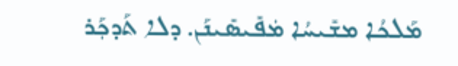ܡܰܠܟܳܐ ܡܫܺܝܚܳܐ ܡܿܦܺܝܣܺܝܢܰܢ. ܕܠܐ ܬܰܕܟܼܰܪ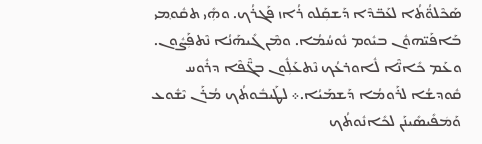ܣܰܟܶܠܘ̈ܳܬܳܐ ܠܥܰܒ̈ܕܶܐ ܕܰܫܩܼܰܠܘ ܪܳܐܙ ܦܰܓܪܳܟ. ܘܗܼܺܝ ܬܩܽܘ݂ܡܝ ܒܰܐܦܰܝ̈ܗܘܽܢ ܒܝܽܘܡ ܢܽܘܚܳܡܳܐ. ܘܡܶܢ ܓܺܝܗܰܢܳܐ ܢܶܬܦܼܰܨܽܘܢ. ܘܥܰܡ ܟܺܐܢ̈ܶܐ ܠܽܐܘܪܥܳܟ ܢܶܬܥܰܠܼܽܘܢ ܒܓ̈ܶܦܶܐ ܕܪܽܘܚ ܩܽܘܕܫܳܐ ܠܪܰܘܡܳܐ ܕܰܫܡܰܝܳܐ.܀ ܠܛܰܝܒܽܘܬܳܟ ܡܳܪܰܢ ܝܶܫܽܘܥ ܘܰܡܿܦܺܝܣܺܝܢܰܢ ܠܟܺܐܢܽܘܬܳܟ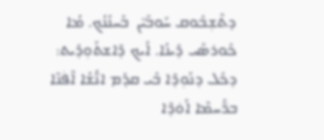ܕܬܶܫܼܒܽܘܩ ܚܰܘܒܰܝ̈ܢ  ܒܰܚܢܳܢܳܟ. ܡܳܐ ܟܽܘܪܣܰܝ ܕܺܝܢܳܐ. ܐܰܝܟ ܕܶܐܫܬܰܘܼܕܺܝܬ: ܕܟܽܠ ܕܢܰܘܼܕܶܐ ܒܺܝ ܩܕܳܡ ܐܢ̈ܳܫܳܐ ܐܶܦܿܢܶܐ ܒܪ̈ܰܚܡܶܐ ܐܰܘܿܕܶܐ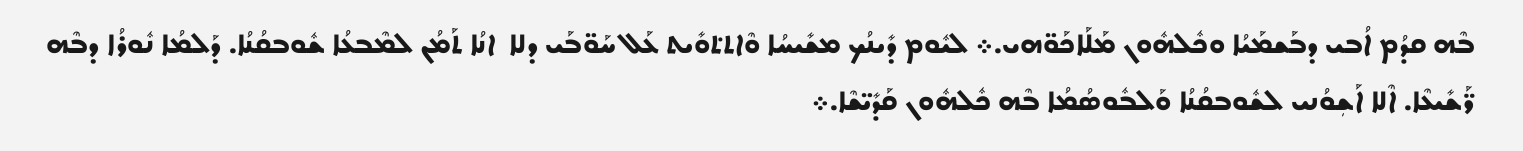ܒܶܗ ܩܕܳܡ ܐܳܒܝ ܕܒܰܫܡܰܝܳܐ ܘܟܽܠܗܽܘܢ ܡܰܠܰܐܟܰܘ̈ܗܝ.܀ ܠܝܽܘܡ ܕܺܝܢܳܟ ܡܫܺܝܚܳܐ ܘܶܐܬ݀ܬܘܺܝܬ ܥܰܠ ܚܰܘ̈ܒܰܝ ܕܠܐ  ܐܢܳܐ ܬܰܡܳܢ ܠܡܶܒܥܳܐ ܫܽܘܒܩܳܢܳܐ. ܕܰܠܡܳܐ ܢܽܘܪܳܐ ܕܒܶܗ ܪ̈ܰܫܺܝܥܶܐ. ܐܶܠܐ ܐܰܫܼܘܳܢܝ ܠܫܽܘܒܩܳܢܳܐ ܘܰܠܒܽܘܣܳܡܳܐ ܒܶܗ ܟܽܠܗܽܘܢ ܩܰܕܺܝ̈ܫܶܐ.܀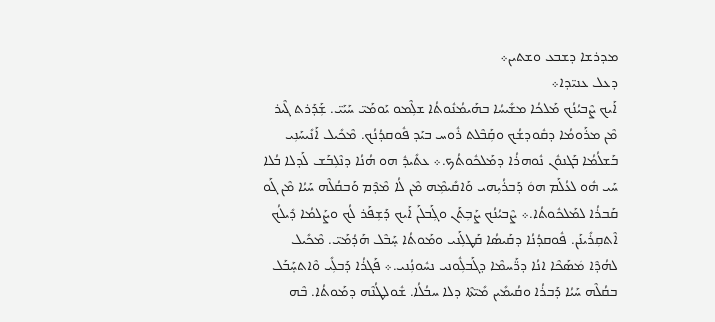ܡܕܪܫܐ ܕܫܒܥ ܘܫܬܝܢ܀
ܕܥܠ ܥܢܝ̈ܕܐ܀
ܐܰܝܟ ܨܶܒܝܳܢܳܟ ܡܰܠܟܳܐ ܡܫܺܝܚܳܐ ܒܗܰܝܡܳܢܽܘܬܳܐ ܫܠܼܶܡܘ ܝܰܘܡܰܝ̈ ܚܰܝܰܝ̈. ܫܼܰܕܰܪܬ ܓܶܝܪ ܡܶܢ ܡܪܰܘܡܳܐ ܕܩܽܘܕܫܳܟ ܘܩܼܰܒܶܠܬ ܪܽܘܚ ܒܝܰܕ ܦܽܘܩܕܳܢܳܟ. ܡܶܟܺܝܠ ܐܰܢܺܝܚܰܢܼܝ ܒܰܫܠܳܡܳܐ ܒܰܓܢܘܽܢ ܢܽܘܗܪܳܐ ܕܡܰܠܟܽܘܬܳܟ.܀ ܥܬܺܝܕܽ ܗܘ ܗܳܢܳܐ ܕܢܶܠܼܒܰܫ ܠܰܕܠܐ ܒܳܠܐ ܚܰܝ ܗܽܘ ܠܥܳܠܰܡ ܗܘܿ ܕܰܒܪܳܝܼܗܝ ܘܰܐܩܺܝܡܼܶܗ ܡܶܢ ܠܳܐ ܡܶܕܶܡ ܘܰܒܩܳܠܶܗ ܚܰܝܳܐ ܡܶܢ ܓܰܘ ܩܰܒܪܳܐ ܠܡܰܠܟܽܘܬܳܐ.܀ ܨܶܒܝܳܢܳܟ ܨܰܒܼܬܰܢ ܘܓܼܰܒܠܰܢ ܐܰܝܟ ܕܰܫܼܦܰܪ ܠܳܟ ܘܨܰܠܡܳܐ ܕܺܝܠܳܟ ܐܶܬܩܼܪܺܝܢܰܢ. ܦܽܘܩܕܳܢܳܐ ܕܩܰܝܣܳܐ ܩܰܛܠܼܰܢܝ ܘܡܰܘܬܳܐ ܚ̣ܰܒܶܠ ܗܰܕܳܡܰܝ̈. ܡܶܟܺܝܠ ܠܗܳܕܶܐ ܡܿܣܰܟܶܐ ܐܢܳܐ ܕܪ̈ܰܚܡܶܐ ܕܓܰܒܠܼܽܘܢܝ ܢܚܽܘܢܼܳܢܝ.܀ ܦܰܓܪܳܐ ܕܰܒܠܼܺܝ ܘܶܐܬܚ̣ܰܒܰܠ ܒܩܳܠܶܗ ܚܰܝܳܐ ܕܰܒܪܳܐ ܘܩܳܝܡܺܝܢ ܡܺܝ̈ܬܶܐ ܕܠܐ ܚܒܳܠܳܐ. ܫܽܘܠܛܳܢܶܗ ܕܡܰܘܬܳܐ. ܒܶܗ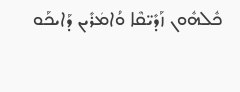ܟܽܠܗܽܘܢ ܙܰܕܺܝ̈ܩܶܐ ܘܳܐܡܿܪܺܝܢ ܕܰܐܝܟܰܘ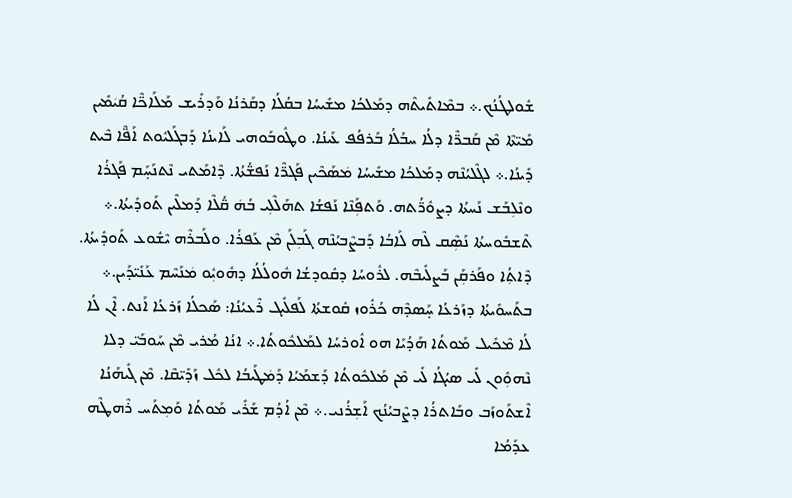ܫܽܘܠܛܳܢܳܟ.܀ ܒܡܶܐܬܺܝܬܶܗ ܕܡܰܠܟܳܐ ܡܫܺܝܚܳܐ ܒܩܳܠܳܐ ܕܩܰܪܢܳܐ ܘܰܕܪܺܝܫ ܡܰܠܰܐܟ̈ܶܐ ܩܳܝܿܡܺܝܢ ܡܺܝ̈ܬܶܐ ܡܶܢ ܩܰܒܪ̈ܶܐ ܕܠܳܐ ܚܒܳܠܳܐ ܒܰܪܦܳܦ ܥܰܝܢܳܐ. ܘܛܽܘܒܰܘܗܝ ܠܰܐܝܢܳܐ ܕܰܒܓܰܠܝܽܘܬ ܐܰܦ̈ܶܐ ܒܶܝܬ ܕܺܝܢܳܐ.܀ ܠܓܶܠܝܳܢܶܗ ܕܡܰܠܟܳܐ ܡܫܺܝܚܳܐ ܡܿܣܰܟܶܝܢ ܦܰܓܪ̈ܶܐ ܢܰܦܫ̈ܳܬܳܐ. ܕܶܐܡܰܬܝ ܢܶܬܢܰܚ̣ܰܡ ܦܰܓܪܳܐ ܘܢܶܠܼܒܰܫ ܢܰܚܬܳܐ ܕܨܘܽܪ̈ܳܬܗ. ܘܰܬܦܼܰܢܶܐ ܢܰܦܫܳܐ ܬܗܰܠܶܠܼܝ ܒܳܗܿ ܩ̈ܳܠܶܐ ܕܰܡܠܶܝܢ ܬܰܘܕܺܝܬܳܐ.܀ ܬܶܫܒܽܘܚܬܳܐ ܢܰܣܼܶܩ ܠܶܗ ܠܰܐܒܳܐ ܕܰܒܨܶܒܝܳܢܶܗ ܓܰܒܼܠܰܢ ܡܶܢ ܥܰܦܪܳܐ. ܘܠܰܒܪܶܗ ܝܶܫܽܘܥ ܬܰܘܕܺܝܬܳܐ. ܕܶܐܬܼܳܐ ܘܦܰܪܩܼܰܢ ܒܰܨܠܺܝܒܶܗ. ܠܪܽܘܚܳܐ ܕܩܽܘܕܫܳܐ ܗܽܘܠܳܠܳܐ ܕܗܽܘܝܼܽܘ ܡܿܢܰܚܶܡ ܥܰܢܺܝ̈ܕܰܝܢ.܀ ܒܬܰܚܘܺܝܬܳܐ ܕܙܰܪܥܳܐ ܚ̣ܰܣܕܶܗ ܟܳܪܽܘܙ ܩܽܘܫܬܳܐ ܠܰܦܠܺܝܓ ܪܶܥܝܳܢܳܐ: ܣܰܟܠܳܐ ܙܰܪܥܳܐ ܐܰܢܬ. ܐܶܢ ܠܳܐ ܠܳܐ ܡܶܟܺܝܠ ܡܰܘܬܳܐ ܗܰܕܳܝܰܐ ܗܘ ܐܽܘܪܚܳܐ ܠܡܰܠܟܽܘܬܳܐ.܀ ܐܢܳܐ ܡܳܪܝ ܡܶܢ ܚܰܘܒܰܝ̈ ܕܠܐ ܢܶܗܘܼܽܘܢ ܠܺܝ ܣܝܳܓܳܐ ܠܺܝ ܡܶܢ ܡܰܠܟܽܘܬܳܐ ܕܰܫܡܰܝܳܐ ܕܰܡܿܛܰܝܒܳܐ ܠܟܽܠ ܙܰܕܺܝ̈ܩܶܐ. ܡܶܢ ܓܺܝܗܰܢܳܐ ܐܶܫܬܰܘܙܰܒ ܘܒܰܐܬܪܳܐ ܕܨܶܒܝܳܢܳܟ ܐܰܫܼܪܳܢܝ.܀ ܡܶܢ ܐܳܕܳܡ ܫܰܪܺܝ ܡܰܘܬܳܐ ܘܰܡܼܬܰܚ ܪܶܗܛܶܗ ܥܕܰܡܳܐ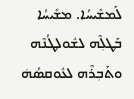ܠܰܡܫܺܝܚܳܐ. ܡܫܺܝܚܳܐ ܒܰܛܠܼܶܗ ܠܫܽܘܠܛܳܢܶܗ ܘܬܰܒܼܪܶܗ ܠܥܽܘܩܣܳܗܿ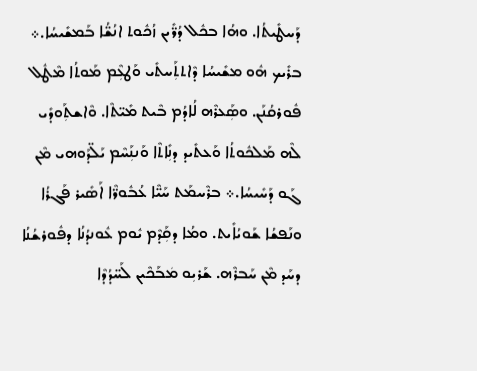ܕܰܚܛܺܝܬܳܐ. ܘܗܳܐ ܒܟܽܠ ܕܳܪ̈ܺܝܢ ܙܳܟܽܘܬ ܐܢܳܫ̈ܳܐ ܒܰܡܫܺܝܚܳܐ.܀ ܒܪܺܝܟ ܗܽܘ ܡܫܺܝܚܳܐ ܕܶܐܬܬܼܰܚܬܺܝ ܘܰܛܥܼܶܡ ܡܰܘܬܳܐ ܡܶܛܽܠ ܦܽܘܪܩܳܢܰܢ. ܘܣܼܰܥܪܶܗ ܠܳܐܕܳܡ ܒܶܝܬ ܡܺܝ̈ܬܶܐ. ܘܶܐܫܬܼܰܘܕܺܝ ܠܶܗ ܡܰܠܟܽܘܬܳܐ ܘܰܥܬܺܝܕ ܕܢܼܺܐܬܶܐ ܘܰܢܢܼܰܚܶܡ ܝܰܠ̈ܕܰܘܗܝ ܡܶܢ ܓܰܘ ܕܰܚܺܝܚܳܐ.܀ ܒܪܶܚܡܰܬ ܚܰܝ̈ܶܐ ܥܳܒܽܘܪ̈ܶܐ ܐܰܣܺܝܪ ܦܰܓܪܳܐ ܘܢܰܦܫܳܐ ܫܰܘܝܳܐܺܝܬ. ܘܡܳܐ ܕܩܼܰܕܶܡ ܝܽܘܡ ܥܽܘܢܕܳܢܳܐ ܕܦܽܘܪܫܳܢܳܐ ܕܚܰܕ ܡܶܢ ܚܰܒܪܶܗ. ܫܰܪܝܼܘ ܡܿܒܰܟܶܝܢ ܠܰܚ̈ܕܳܕܶܐ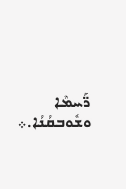ܪ̈ܰܚܡܶܐ ܘܫܽܘܒܩܳܢܳܐ.܀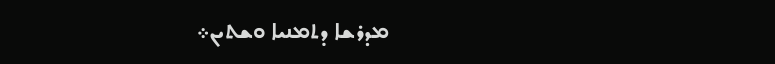ܡܕܪܫܐ ܕܬܡܢܝܐ ܘܫܬܝܢ܀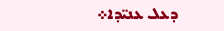ܕܥܠ ܥܢܝ̈ܕܐ܀